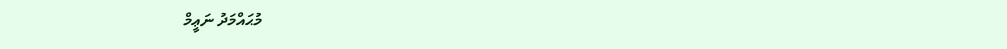މުޙައްމަދު ނަޢީމް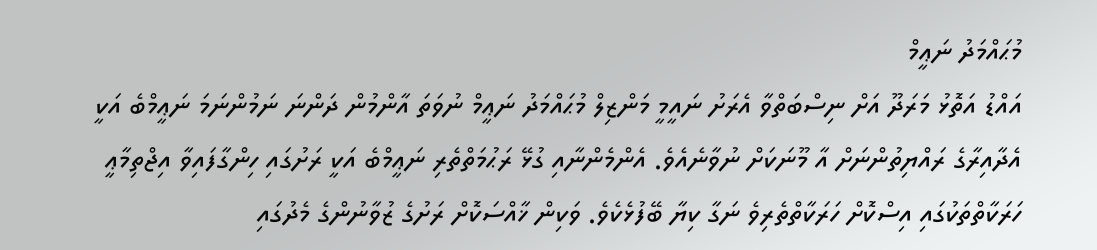މުޙައްމަދު ނަޢީމް
އައްޑު އަތޮޅު މަރަދޫ އަށް ނިސްބަތްވާ އެރަށު ނައީމީ މަންޒިލް މުޙައްމަދު ނަޢީމް ނުވަތަ އާންމުން ދަންނަ ނަމުންނަމަ ނަޢީމްބެ އަކީ އެދާއިރާގެ ރައްޔިތުންނަށް އާ މޫނަކަށް ނުވާނެއެވެ. އެންމެންނާއި ގުޅޭ ރަޙުމަތްތެރި ނަޢީމްބެ އަކީ ރަށުގައި ހިންގާފައިވާ އިޖްތިމާޢީ ހަރަކާތްތަކުގައި އިސްކޮށް ހަރަކާތްތެރިވެ ނަގާ ކިޔާ ބޭފުޅެކެވެ. ވަކިން ޚާއްސަކޮށް ރަށުގެ ޒުވާނުންގެ މެދުގައި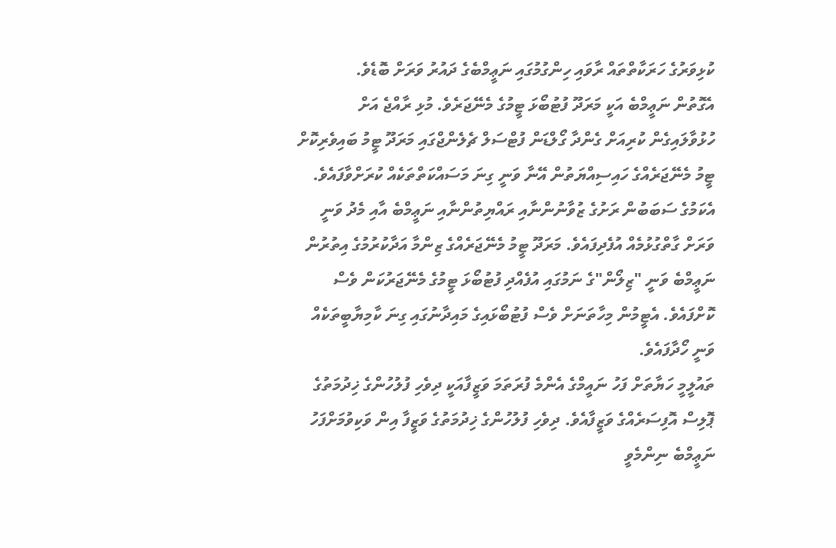ކުޅިވަރުގެ ހަރަކާތްތައް ރާވައި ހިންގުމުގައި ނަޢީމްބެގެ ދައުރު ވަރަށް ބޮޑެވެ.
އެގޮތުން ނަޢީމްބެ އަކީ މަރަދޫ ފުޓުބޯޅަ ޓީމުގެ މެނޭޖަރެވެ. މުޅި ރާއްޖެ އަށް ހުޅުވާލައިގެން ކުރިއަށް ގެންދާ ގޯލްޑަން ފުޓްސަލް ޗެލެންޖްގައި މަރަދޫ ޓީމު ބައިވެރިކޮށް ޓީމު މެނޭޖަރެއްގެ ހައިސިއްޔަތުން އޭނާ ވަނީ ގިނަ މަސައްކަތްތަކެއް ކުރަށްވާފައެވެ. އެކަމުގެ ސަބަބުން ރަށުގެ ޒުވާނުންނާއި ރައްޔިތުންނާއި ނަޢީމްބެ އާއި މެދު ވަނީ ވަރަށް ގާތްގުޅުމެއް އުފެދިފައެވެ. މަރަދޫ ޓީމު މެނޭޖަރެއްގެ ޒިންމާ އަދާކުރުމުގެ އިތުރުން ނަޢީމްބެ ވަނީ "ޒިލޯން"ގެ ނަމުގައި އުފެއްދި ފުޓުބޯޅަ ޓީމުގެ މެނޭޖަރުކަން ވެސް ކޮށްފައެވެ. އެޓީމުން މިހާތަނަށް ވެސް ފުޓުބޯޅައިގެ މައިދާނުގައި ގިނަ ކާމިޔާބީތަކެއް ވަނީ ހޯދާފައެވެ.
ތައުލީމީ ހަޔާތަށް ފަހު ނައީމްގެ އެންމެ ފުރަތަމަ ވަޒީފާއަކީ ދިވެހި ފުލުހުންގެ ޚިދުމަތުގެ ޕޮލިސް އޮފިސަރެއްގެ ވަޒީފާއެވެ. ދިވެހި ފުލުހުންގެ ޚިދުމަތުގެ ވަޒީފާ އިން ވަކިވުމަށްފަހު ނަޢީމްބެ ނިންމެވީ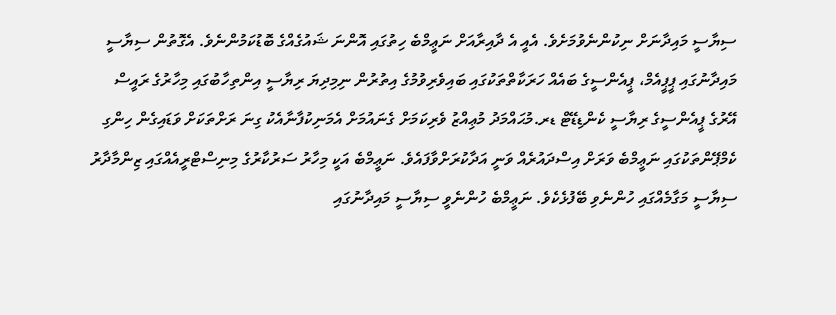ސިޔާސީ މައިދާނަށް ނިކުންނެވުމަށެވެ. އެއީ އެ ދާއިރާއަށް ނަޢީމްބެ ހިތުގައި އޮންނަ ޝައުގެއްގެ ބޮޑުކަމުންނެވެ. އެގޮތުން ސިޔާސީ މައިދާނުގައި ޕީޕީއެމް، ޕީއެންސީގެ ބައެއް ހަރަކާތްތަކުގައި ބައިވެރިވުމުގެ އިތުރުން ނިމިދިޔަ ރިޔާސީ އިންތިހާބުގައި މިހާރުގެ ރައީސް އޭރުގެ ޕީއެންސީގެ ރިޔާސީ ކެންޑިޑޭޓް ޑރ.މުޙައްމަދު މުޢިއްޒު ވެރިކަމަށް ގެނައުމަށް އެމަނިކުފާނާއެކު ގިނަ ރަށްތަކަށް ވަޑައިގެން ހިންގި ކެމްޕޭންތަކުގައި ނަޢީމްބެ ވަރަށް އިސްދައުރެއް ވަނީ އަދާކުރަށްވާފައެވެ. ނަޢީމްބެ އަކީ މިހާރު ސަރުކާރުގެ މިނިސްޓްރީއެއްގައި ޒިންމާދާރު ސިޔާސީ މަގާމެއްގައި ހުންނެވި ބޭފުޅެކެވެ. ނަޢީމްބެ ހުންނެވީ ސިޔާސީ މައިދާނުގައި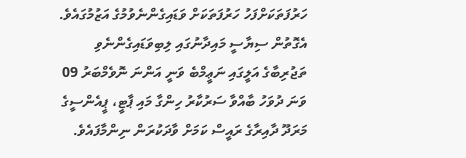ހަރުފަތަކަށްފަހު ހަރުފަތަކަށް ވަޑައިގެންނެވުމުގެ އަޒުމުގައެވެ.
އެގޮތުން ސިޔާސީ މައިދާނުގައި ލިބިވަޑައިގެންނެވި ތަޖުރިބާގެ އަލީގައި ނަޢީމްބެ ވަނީ އަންނަ ނޮވެމްބަރު 09 ވަނަ ދުވަހު ބާއްވާ ސަރުކާރު ހިންގާ މައި ޕާޓީ، ޕީއެންސީގެ މަރަދޫ ދާއިރާގެ ރައީސް ކަމަށް ވާދަކުރަން ނިންމާފައެވެ.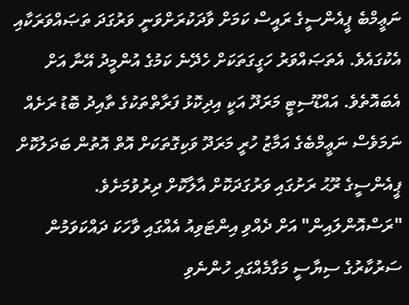ނަޢީމްބެ ޕީއެންސީގެ ރައީސް ކަމަށް ވާދަކުރަށްވަނީ ވަރުގަދަ ތަޞައްވަރަކާއި އެކުގައެވެ. އެތަޞައްވަރު ހަގީގަތަކަށް ހެދޭނެ ކަމުގެ އުންމީދު އޭނާ އަށް އެބައޮތެވެ. އައްޑޫސިޓީ މަރަދޫ އަކީ އިދިކޮޅު ފަރާތްތަކުގެ ތާއިދު ބޮޑު ރަށެއް ނަމަވެސް ނަޢީމްބެގެ އަމާޒު ހުރީ މަރަދޫ ވަކިގޮތަކަށް އޮތް އޮތުން ބަދަލުކޮށް ޕީއެންސީގެ ރޫޙު ރަށުގައި ވަރުގަދަކޮށް އާލާކޮށް ދިރުވުމަށެވެ.
"ރަސްއޮންލައިން" އަށް ދެއްވި އިންޓަވިއު އެއްގައި ވާހަކަ ދައްކަވަމުން ސަރުކާރުގެ ސިޔާސީ މަގާމެއްގައި ހުންނެވި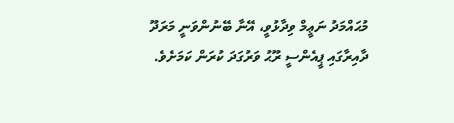މުޙައްމަދު ނަޢީމް ވިދާޅުވީ، އޭނާ ބޭނުންވަނީ މަރަދޫ ދާއިރާގައި ޕީއެންސީ ރޫޙު ވަރުގަދަ ކުރަން ކަމަށެވެ.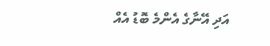އަދި އޭނާގެ އެންމެ ބޮޑު އެއް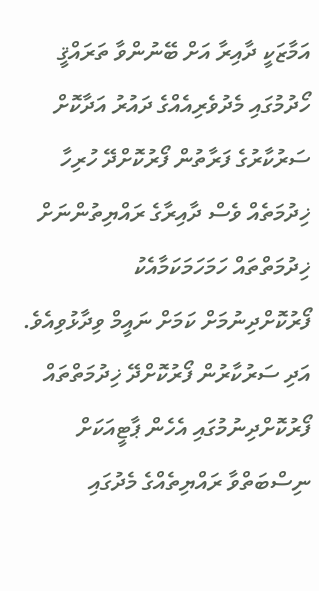އަމާޒަކީ ދާއިރާ އަށް ބޭނުންވާ ތަރައްޤީ ހޯދުމުގައި މެދުވެރިއެއްގެ ދައުރު އަދާކޮށް ސަރުކާރުގެ ފަރާތުން ފޯރުކޮށްދޭ ހުރިހާ ޚިދުމަތެއް ވެސް ދާއިރާގެ ރައްޔިތުންނަށް ޚިދުމަތްތައް ހަމަހަމަކަމާއެކު ފޯރުކޮށްދިނުމަށް ކަމަށް ނައީމް ވިދާޅުވިއެވެ. އަދި ސަރުކާރުން ފޯރުކޮށްދޭ ޚިދުމަތްތައް ފޯރުކޮށްދިނުމުގައި އެހެން ޕާޓީއަކަށް ނިސްބަތްވާ ރައްޔިތެއްގެ މެދުގައި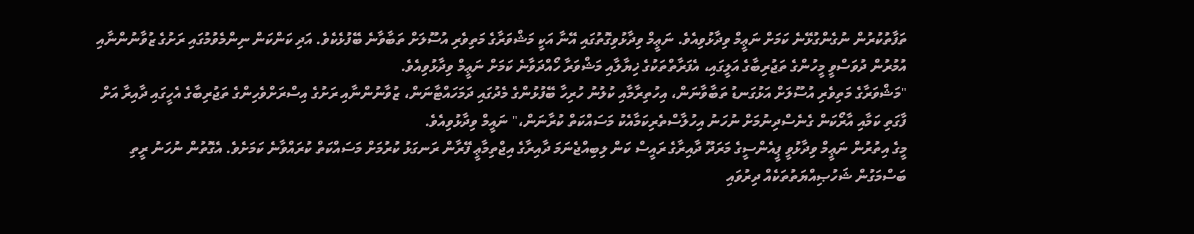ތަފާތުކުރުން ނުގެންގުޅޭނެ ކަމަށް ނަޢީމް ވިދާޅުވިއެވެ. ނަޢީމް ވިދާޅުވިގޮތުގައި އޭނާ އަކީ މަޝްވަރާގެ މަތިވެރި އުސޫލަށް ތަބާވާނެ ބޭފުޅެކެވެ. އަދި ކަންކަން ނިންމެވުމުގައި ރަށުގެ ޒުވާނުންނާއި އުމުރުން ދުވަސްވީ މީހުންގެ ތަޖުރިބާގެ އަލީގައި، އެފަރާތްތަކުގެ ޚިޔާލާއި މަޝްވަރާ ހޯއްދަވާނެ ކަމަށް ނަޢީމް ވިދާޅުވިއެވެ.
"މަޝްވަރާގެ މަތިވެރި އުސޫލަށް އަޅުގަނޑު ތަބާވާނަން، އިހުތިރާމާއި ކުލުނު ހުރިހާ ބޭފުޅުންގެ މެދުގައި ދަމަހައްޓާނަން، ޒުވާނުންނާއި ރަށުގެ އިސްރަށްވެހިންގެ ތަޖުރިބާގެ އެހީގައި ދާއިރާ އަށް ފާގަތި ކަމާއި އާރޯކަން ގެނެސްދިނުމަށް ނުހަނު އިހުލާސްތެރިކަމާއެކު މަސައްކަތް ކުރާނަން،" ނައީމް ވިދާޅުވިއެވެ.
މީގެ އިތުރުން ނަޢީމް ވިދާޅުވީ ޕީއެންސީގެ މަރަދޫ ދާއިރާގެ ރައީސް ކަން ލިބިއްޖެނަމަ ދާއިރާގެ އިޖްތިމާޢީ ފޭރާން ރަނގަޅު ކުރުމަށް މަސައްކަތް ކުރައްވާނެ ކަމަށެވެ. އެގޮތުން ނުހަނު ރީތި ބަސްމަގުން ޝަހުޞިއްޔަތުތަކެއް ދިރުވައި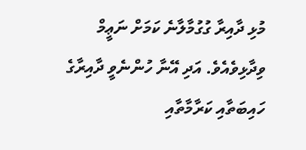މުޅި ދާއިރާ ގުގުމާލާނެ ކަމަށް ނަޢީމް ވިދާޅިވެއެވެ. އަދި އޭނާ ހުންނެވީ ދާއިރާގެ ހައިބަތާއި ކަރާމާތާއި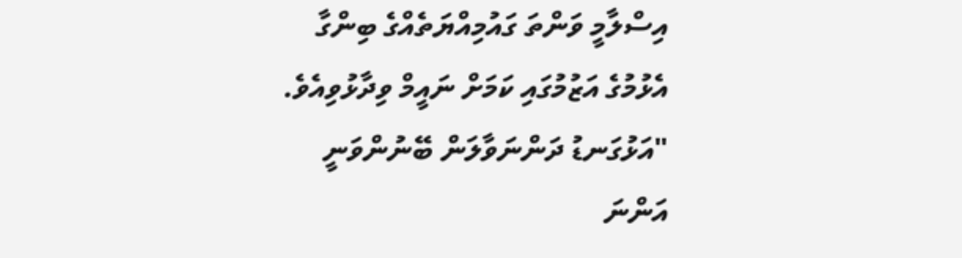އިސްލާމީ ވަންތަ ގައުމިއްޔަތެއްގެ ބިންގާ އެޅުމުގެ އަޒުމުގައި ކަމަށް ނައީމް ވިދާޅުވިއެވެ.
"އަޅުގަނޑު ދަންނަވާލަން ބޭނުންވަނީ އަންނަ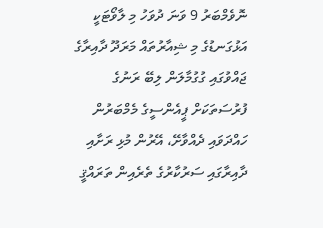ނޮވެމްބަރު 9 ވަނަ ދުވަހު މި ލާވޯޓަކީ އަޅުގަނޑުގެ މި ޝިއާރުތައް މަރަދޫ ދާއިރާގެ ޖައްވުގައި ގުގުމާލަން ލިބޭ ރަނުގެ ފުރުސަތަކަށް ޕީއެންސީގެ މެމްބަރުން ހައްދަވައި ދެއްވާށޭ، އޭރުން މުޅި ރަށާއި ދާއިރާގައި ސަރުކާރުގެ ތެރެއިން ތަރައްޤީ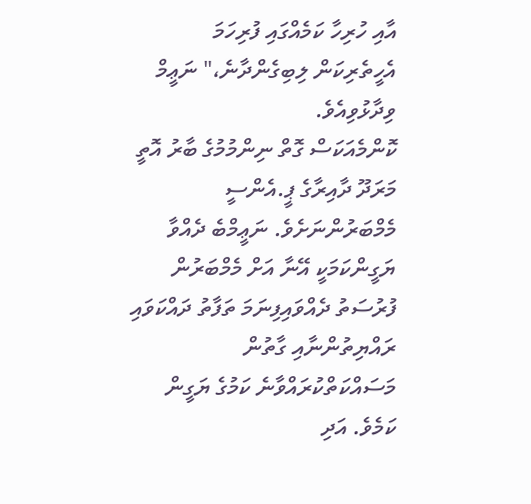އާއި ހުރިހާ ކަމެއްގައި ފުރިހަމަ އެހީތެރިކަން ލިބިގެންދާނެ،" ނަޢީމް ވިދާޅުވިއެވެ.
ކޮންމެއަކަސް ގޮތް ނިންމުމުގެ ބާރު އޮތީ މަރަދޫ ދާއިރާގެ ޕީ.އެންސީ މެމްބަރުންނަށެވެ. ނަޢީމްބެ ދެއްވާ ޔަގީންކަމަކީ އޭނާ އަށް މެމްބަރުން ފުރުސަތު ދެއްވައިފިނަމަ ތަފާތު ދައްކަވައި ރައްޔިތުންނާއި ގާތުން މަސައްކަތްކުރައްވާނެ ކަމުގެ ޔަގީން ކަމެވެ. އަދި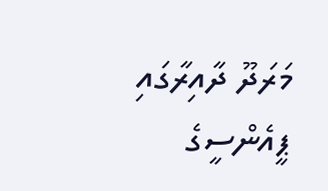މަރަދޫ ދާއިރާގައި ޕީއެންސީގެ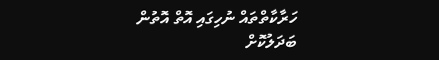ހަރާކާތްތައް ނުހިގައި އޮތް އޮތުން ބަދަލުކޮށް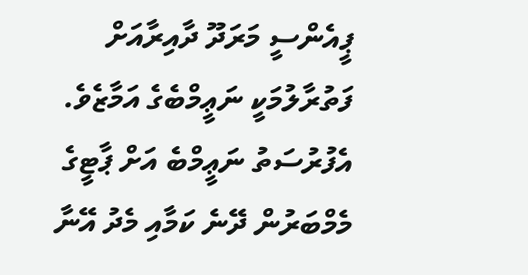ޕީއެންސީ މަރަދޫ ދާއިރާއަށް ފަތުރާލުމަކީ ނަޢީމްބެގެ އަމާޒެވެ. އެފުރުސަތު ނަޢީމްބެ އަށް ޕާޓީގެ މެމްބަރުން ދޭނެ ކަމާއި މެދު އޭނާ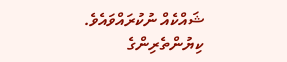ޝައްކެއް ނުކުރައްވައެވެ.
ކިޔުންތެރިންގެ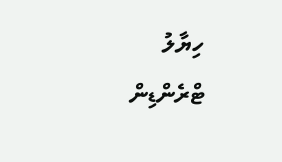ހިޔާލު
ޓްރެންޑިން